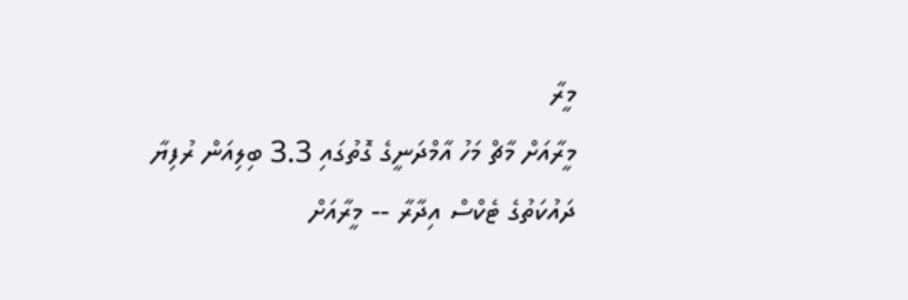މީރާ
މީރާއަށް މާޗް މަހު އާމްދަނީގެ ގޮތުގައި 3.3 ބިލިއަން ރުފިޔާ
ދައުކަތުގެ ޓެކްސް އިދާރާ -- މީރާއަށް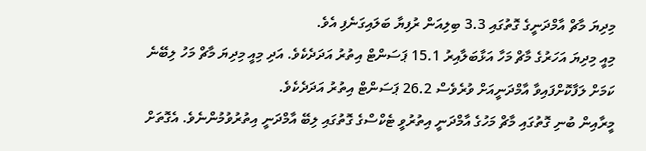މިދިޔަ މާޗް އާމްދަނީގެ ގޮތުގައި 3.3 ބިލިއަން ރުފިޔާ ބަލައިގަނެފި އެވެ.
މިއީ މިދިޔަ އަހަރުގެ މާޗް މަހާ އަޅާބަލާއިރު 15.1 ޕަސަންޓް އިތުރު އަދަދެކެވެ. އަދި މިއީ މިދިޔަ މާޗް މަހު ލިބޭނެ ކަމަށް ލަފާކޮށްފައިވާ އާމްދަނީއަށް ވުރެވެސް 26.2 ޕަސަންޓް އިތުރު އަދަދެކެވެ.
މީރާއިން ބުނި ގޮތުގައި މާޗް މަހުގެ އާމްދަނީ އިތުރުވީ ޓެކްސްގެ ގޮތުގައި ލިބޭ އާމްދަނީ އިތުރުވުމުންނެވެ. އެގޮތަށް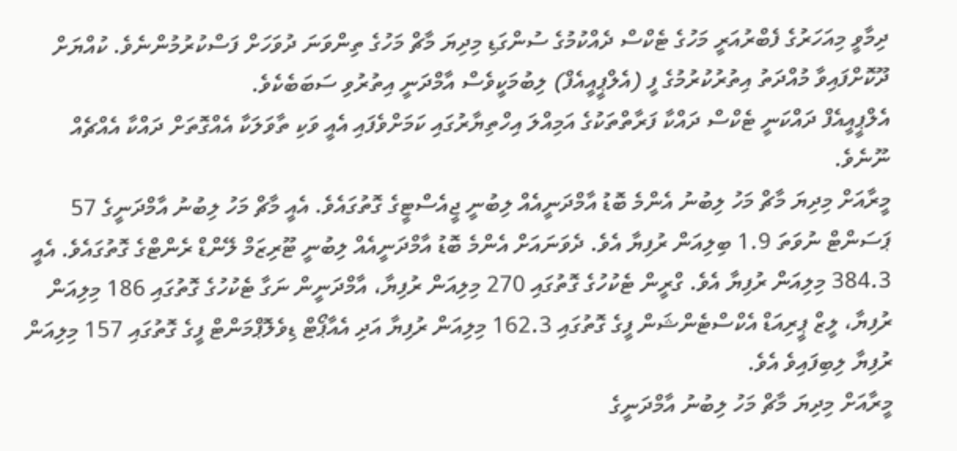ދިމާވީ މިއަހަރުގެ ފެބްރުއަރީ މަހުގެ ޓެކްސް ދެއްކުމުގެ ސުންގަޑި މިދިޔަ މާޗް މަހުގެ ތިންވަނަ ދުވަހަށް ފަސްކުރުމުންނެވެ. ކުއްޔަށް ދޫކޮށްފައިވާ މުއްދަތު އިތުރުކުރުމުގެ ފީ (އެލްޕީއީއެފް) ލިބުމަކީވެސް އާމްދަނީ އިތުރުވި ސަބަބެކެވެ.
އެލްޕީއީއެފް ދައްކަނީ ޓެކްސް ދައްކާ ފަރާތްތަކުގެ އަމިއްލަ އިހްތިޔާރުގައި ކަމަށްވެފައި އެއީ ވަކި ތާވަލަކާ އެއްގޮތަށް ދައްކާ އެއްޗެއް ނޫނެވެ.
މީރާއަށް މިދިޔަ މާޗް މަހު ލިބުނު އެންމެ ބޮޑު އާމްދަނީއެއް ލިބުނީ ޖީއެސްޓީގެ ގޮތުގައެވެ. އެއީ މާޗް މަހު ލިބުނު އާމްދަނީގެ 57 ޕަސަންޓް ނުވަތަ 1.9 ބިލިއަން ރުފިޔާ އެވެ. ދެވަނައަށް އެންމެ ބޮޑު އާމްދަނީއެއް ލިބުނީ ޓޫރިޒަމް ލޭންޑް ރެންޓްގެ ގޮތުގައެވެ. އެއީ 384.3 މިލިއަން ރުފިޔާ އެވެ. ގްރީން ޓެކުހުގެ ގޮތުގައި 270 މިލިއަން ރުފިޔާ، އާމްދަނީން ނަގާ ޓެކުހުގެ ގޮތުގައި 186 މިލިއަން ރުފިޔާ، ލީޒް ޕީރިއަޑް އެކްސްޓެންޝަން ފީގެ ގޮތުގައި 162.3 މިލިއަން ރުފިޔާ އަދި އެއާޕޯޓް ޑިވެލޮޕްމަންޓް ފީގެ ގޮތުގައި 157 މިލިއަން ރުފިޔާ ލިބިފައިވެ އެވެ.
މީރާއަށް މިދިޔަ މާޗް މަހު ލިބުނު އާމްދަނީގެ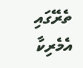ތެރޭގައި އެމެރިކާ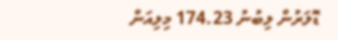ޑޮލަރުން ލިބުނު 174.23 މިލިއަން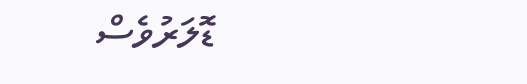ޑޮލަރުވެސް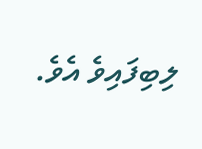ލިބިފައިވެ އެވެ.